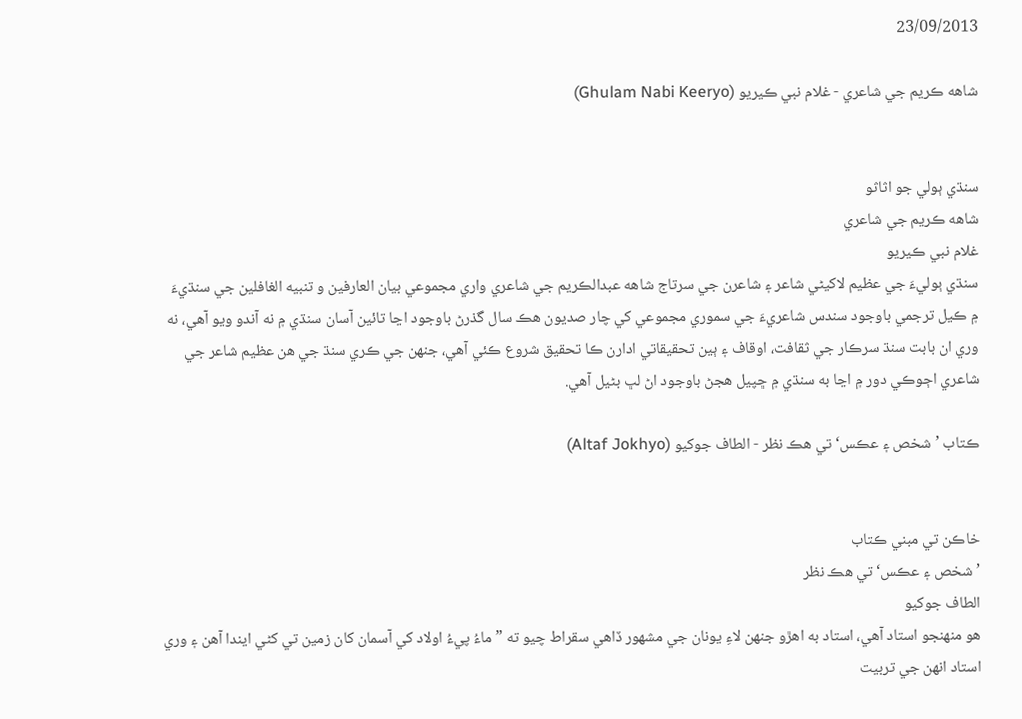23/09/2013

شاهه ڪريم جي شاعري - غلام نبي ڪيريو (Ghulam Nabi Keeryo)


سنڌي ٻولي جو اثاثو
شاهه ڪريم جي شاعري
غلام نبي ڪيريو
سنڌي ٻوليءَ جي عظيم لاکيڻي شاعر ۽ شاعرن جي سرتاج شاهه عبدالڪريم جي شاعري واري مجموعي بيان العارفين و تنبيه الغافلين جي سنڌيءَ ۾ ڪيل ترجمي باوجود سندس شاعريءَ جي سموري مجموعي کي چار صديون هڪ سال گذرڻ باوجود اڃا تائين آسان سنڌي ۾ نه آندو ويو آهي، نه وري ان بابت سنڌ سرڪار جي ثقافت، اوقاف ۽ ٻين تحقيقاتي ادارن ڪا تحقيق شروع ڪئي آهي، جنهن جي ڪري سنڌ جي هن عظيم شاعر جي شاعري اڄوڪي دور ۾ اڃا به سنڌي ۾ ڇپيل هجڻ باوجود اڻ لڀ بڻيل آهي.

ڪتاب ’شخص ۽ عڪس‘ تي هڪ نظر - الطاف جوکيو (Altaf Jokhyo)


خاڪن تي مبني ڪتاب
’شخص ۽ عڪس‘ تي هڪ نظر
الطاف جوکيو
هو منهنجو استاد آهي، استاد به اهڙو جنهن لاءِ يونان جي مشهور ڏاهي سقراط چيو ته ”ماءُ پيءُ اولاد کي آسمان کان زمين تي کڻي ايندا آهن ۽ وري استاد انهن جي تربيت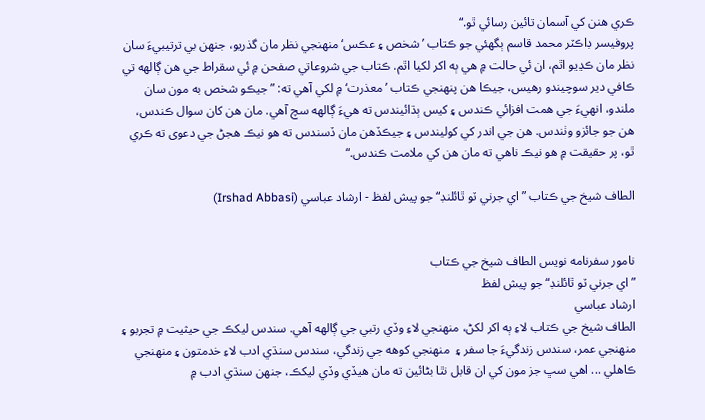ڪري هنن کي آسمان تائين رسائي ٿو.“
پروفيسر ڊاڪٽر محمد قاسم ٻگھئي جو ڪتاب ’شخص ۽ عڪس‘ منهنجي نظر مان گذريو، جنهن بي ترتيبيءَ سان نظر مان ڪڍيو اٿم، ان ئي حالت ۾ هي ٻه اکر لکيا اٿم. ڪتاب جي شروعاتي صفحن ۾ ئي سقراط جي هن ڳالهه تي ڪافي دير سوچيندو رهيس، جيڪا هن پنهنجي ڪتاب ’معذرت‘ ۾ لکي آهي ته: ”جيڪو شخص به مون سان ملندو، انهيءَ جي همت افزائي ڪندس ۽ کيس ٻڌائيندس ته هيءَ ڳالهه سچ آهي. مان هن کان سوال ڪندس، هن جو جائزو وٺندس. هن جي اندر کي کوليندس ۽ جيڪڏهن مان ڏسندس ته هو نيڪ هجڻ جي دعوى ته ڪري ٿو، پر حقيقت ۾ هو نيڪ ناهي ته مان هن کي ملامت ڪندس.“

الطاف شيخ جي ڪتاب ”اي جرني ٽو ٿائلنڊ“ جو پيش لفظ - ارشاد عباسي (Irshad Abbasi)


نامور سفرنامه نويس الطاف شيخ جي ڪتاب
”اي جرني ٽو ٿائلنڊ“ جو پيش لفظ
ارشاد عباسي
الطاف شيخ جي ڪتاب لاءِ ٻه اکر لکڻ، منهنجي لاءِ وڏي رتبي جي ڳالهه آهي. سندس ليکڪ جي حيثيت ۾ تجربو ۽ منهنجي عمر، سندس زندگيءَ جا سفر ۽  منهنجي کوهه جي زندگي، سندس سنڌي ادب لاءِ خدمتون ۽ منهنجي ڪاهلي ... اهي سڀ جز مون کي ان قابل نٿا بڻائين ته مان هيڏي وڏي ليکڪ، جنهن سنڌي ادب ۾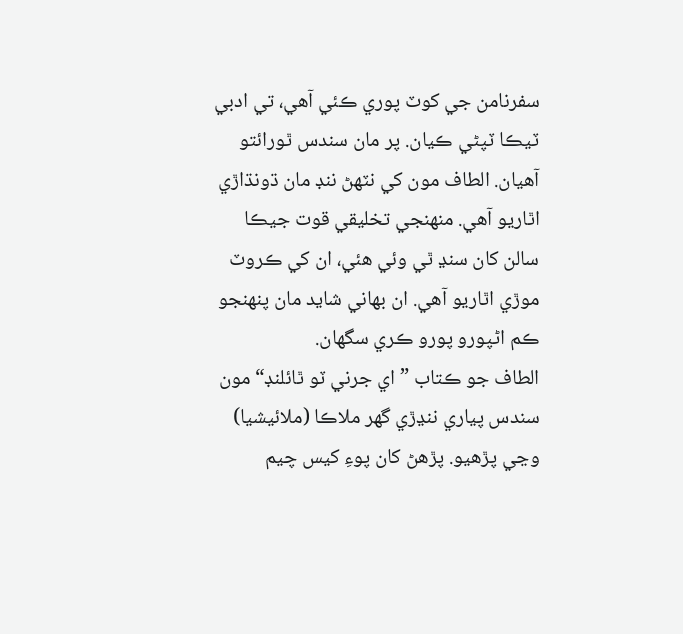سفرنامن جي کوٽ پوري ڪئي آهي، تي ادبي ٽيڪا ٽپڻي ڪيان. پر مان سندس ٿورائتو آهيان. الطاف مون کي نٽهڻ ننڊ مان ڌونڌاڙي اٿاريو آهي. منهنجي تخليقي قوت جيڪا سالن کان سنڍ ٿي وئي هئي، ان کي ڪروٽ موڙي اٿاريو آهي. ان بهاني شايد مان پنهنجو ڪم اڻپورو پورو ڪري سگهان.
الطاف جو ڪتاب ”اي جرني ٽو ٿائلنڊ“ مون سندس پياري ننڍڙي گهر ملاڪا (ملائيشيا) وڃي پڙهيو. پڙهڻ کان پوءِ کيس چيم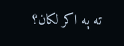ته ٻه اکر لکان؟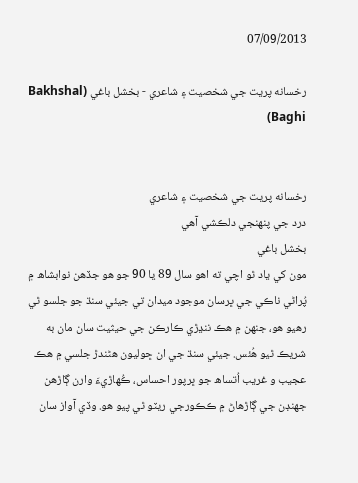07/09/2013

رخسانه پريت جي شخصيت ۽ شاعري - بخشل باغي (Bakhshal Baghi)


رخسانه پريت جي شخصيت ۽ شاعري
درد جي پنهنجي دلڪشي آهي
بخشل باغي
مون کي ياد ٿو اچي ته اهو سال 89 يا 90 جو هو جڏهن نوابشاھ ۾ پُراڻي ناڪي جي ڀرسان موجود ميدان تي جيئي سنڌ جو جلسو ٿي رھيو ھو، جنهن ۾ ھڪ ننڍڙي ڪارڪن جي حيثيت سان مان به شريڪ ٿيو ھُئس. جيئي سنڌ جي ان ڇوليون هڻندڙ جلسي ۾ هڪ عجيب و غريب اُتساھ جو ڀرپور احساس، ڪُهاڙيءَ وارن ڳاڙھن جھنڊن جي ڳاڙھاڻ ۾ ڪڪورجي ريٽو ٿي پيو ھو. وڏي آواز سان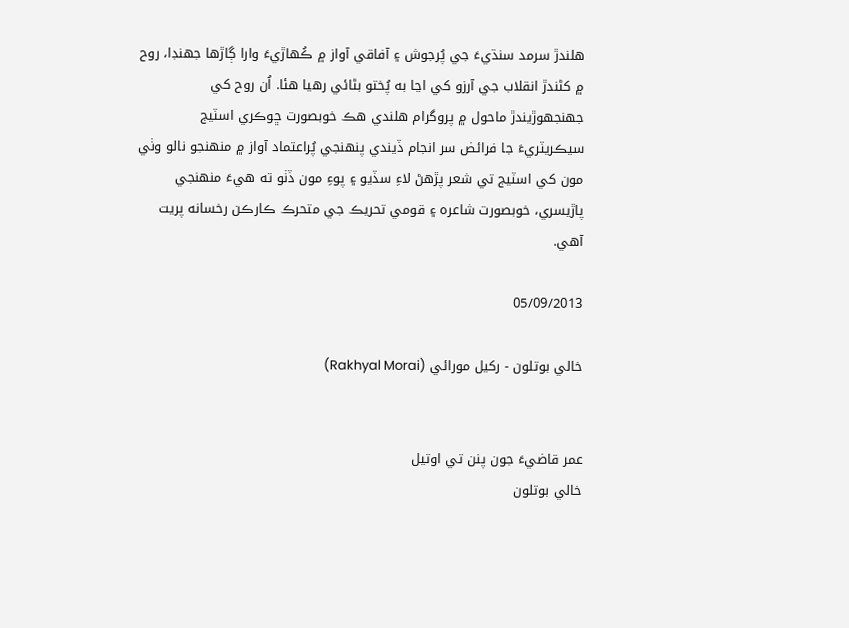هلندڙ سرمد سنڌيءَ جي پُرجوش ۽ آفاقي آواز ۾ ڪُھاڙيءَ وارا ڳاڙھا جھنڊا، روح ۾ کڻندڙ انقلاب جي آرزو کي اڃا به پُختو بڻائي رهيا هئا. اُن روح کي جهنجهوڙيندڙ ماحول ۾ پروگرام هلندي هڪ خوبصورت ڇوڪري اسٽيج سيڪريٽريءَ جا فرائض سر انجام ڏيندي پنهنجي پُراعتماد آواز ۾ منهنجو نالو وٺي مون کي اسٽيج تي شعر پڙهڻ لاءِ سڏيو ۽ پوءِ مون ڏٺو ته هيءَ منهنجي پاڙيسري، خوبصورت شاعره ۽ قومي تحريڪ جي متحرڪ ڪارڪن رخسانه پريت آهي.

05/09/2013

خالي بوتلون - رکيل مورائي (Rakhyal Morai)


عمر قاضيءَ جون پنن تي اوتيل
خالي بوتلون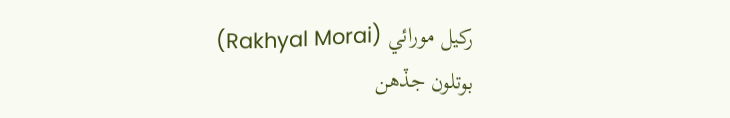رکيل مورائي (Rakhyal Morai)
بوتلون جڏهن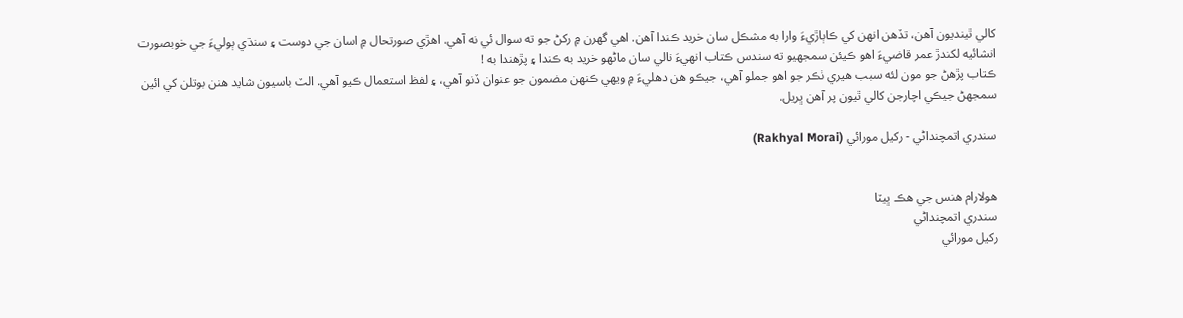کالي ٿينديون آهن، تڏهن انهن کي ڪاٻاڙيءَ وارا به مشڪل سان خريد ڪندا آهن. اهي گهرن ۾ رکڻ جو ته سوال ئي نه آهي. اهڙي صورتحال ۾ اسان جي دوست ۽ سنڌي ٻوليءَ جي خوبصورت انشائيه لکندڙ عمر قاضيءَ اهو ڪيئن سمجهيو ته سندس ڪتاب انهيءَ نالي سان ماڻهو خريد به ڪندا ۽ پڙهندا به !
ڪتاب پڙهڻ جو مون لئه سبب هيري ٺڪر جو اهو جملو آهي، جيڪو هن دهليءَ ۾ ويهي ڪنهن مضمون جو عنوان ڏنو آهي، ۽ لفظ استعمال ڪيو آهي. الٽ باسيون شايد هنن بوتلن کي ائين سمجهڻ جيڪي اچارجن کالي ٿيون پر آهن ڀريل.

سندري اتمچنداڻي - رکيل مورائي (Rakhyal Morai)


هولارام هنس جي هڪ ڀيٽا
سندري اتمچنداڻي
رکيل مورائي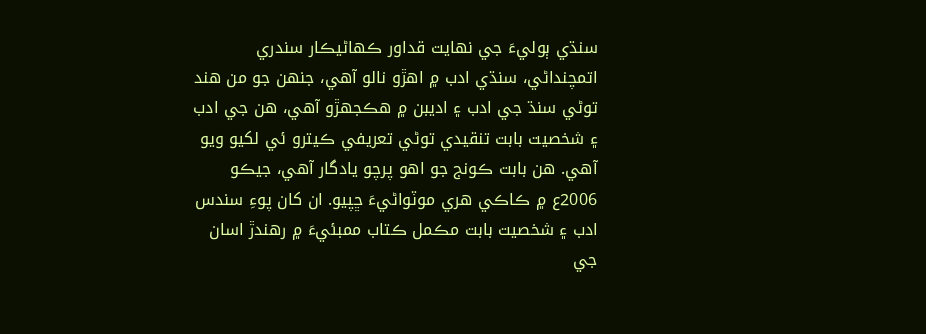سنڌي ٻوليءَ جي نهايت قداور ڪهاڻيڪار سندري اتمچنداڻي، سنڌي ادب ۾ اهڙو نالو آهي، جنهن جو من هند توڻي سنڌ جي ادب ۽ اديبن ۾ هڪجهڙو آهي، هن جي ادب ۽ شخصيت بابت تنقيدي توڻي تعريفي ڪيترو ئي لکيو ويو آهي. هن بابت ڪونج جو اهو پرچو يادگار آهي، جيڪو 2006ع ۾ ڪاڪي هري موٽواڻيءَ ڇپيو. ان کان پوءِ سندس ادب ۽ شخصيت بابت مڪمل ڪتاب ممبئيءَ ۾ رهندڙ اسان جي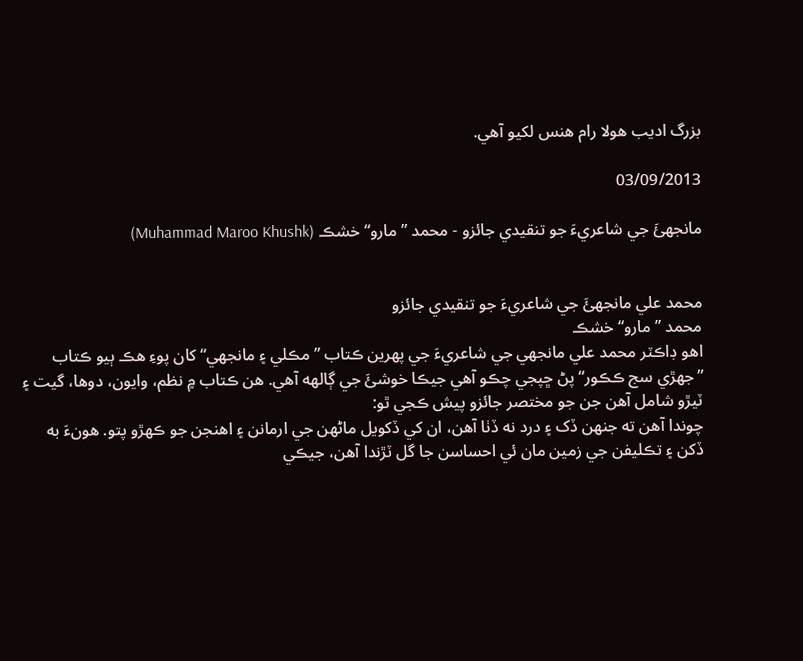بزرگ اديب هولا رام هنس لکيو آهي.

03/09/2013

مانجهئَ جي شاعريءَ جو تنقيدي جائزو - محمد ”مارو“ خشڪ (Muhammad Maroo Khushk)


محمد علي مانجهئَ جي شاعريءَ جو تنقيدي جائزو
محمد ”مارو“ خشڪ
اهو ڊاڪٽر محمد علي مانجهي جي شاعريءَ جي پهرين ڪتاب ”مڪلي ۽ مانجهي“ کان پوءِ هڪ ٻيو ڪتاب ”جهڙي سج ڪڪور“ پڻ ڇپجي چڪو آهي جيڪا خوشئَ جي ڳالهه آهي. هن ڪتاب ۾ نظم، وايون، دوها، گيت ۽ ٽيڙو شامل آهن جن جو مختصر جائزو پيش ڪجي ٿو:
چوندا آهن ته جنهن ڏک ۽ درد نه ڏٺا آهن، ان کي ڏکويل ماڻهن جي ارمانن ۽ اهنجن جو ڪهڙو پتو. هونءَ به ڏکن ۽ تڪليفن جي زمين مان ئي احساسن جا گل ٽڙندا آهن، جيڪي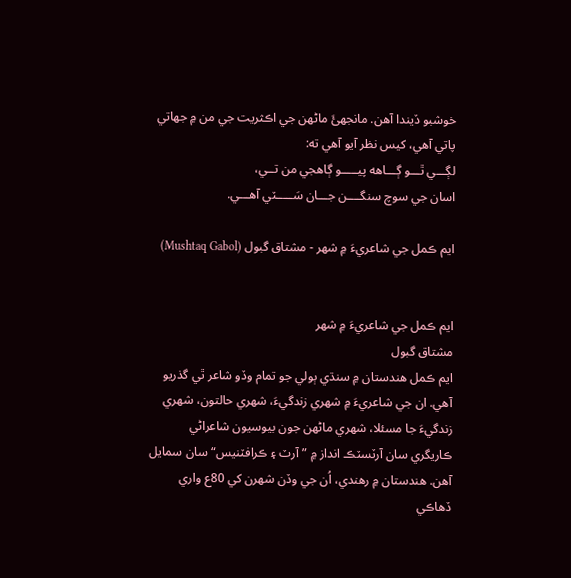خوشبو ڏيندا آهن. مانجهئَ ماڻهن جي اڪثريت جي من ۾ جهاتي پاتي آهي، کيس نظر آيو آهي ته:
لڳـــي ٿـــو ڳـــاهه پيـــــو ڳاهجي من تــي،
اسان جي سوچ سنگــــن جـــان سَـــــٽي آهـــي.

ايم ڪمل جي شاعريءَ ۾ شهر - مشتاق گبول (Mushtaq Gabol)


ايم ڪمل جي شاعريءَ ۾ شهر
مشتاق گبول
ايم ڪمل هندستان ۾ سنڌي ٻولي جو تمام وڏو شاعر ٿي گذريو آهي. ان جي شاعريءَ ۾ شهري زندگيءَ، شهري حالتون، شهري زندگيءَ جا مسئلا، شهري ماڻهن جون بيوسيون شاعراڻي ڪاريگري سان آرٽسٽڪ انداز ۾ ”آرٽ ۽ ڪرافٽنيس“ سان سمايل آهن. هندستان ۾ رهندي، اُن جي وڏن شهرن کي 80ع واري ڏهاڪي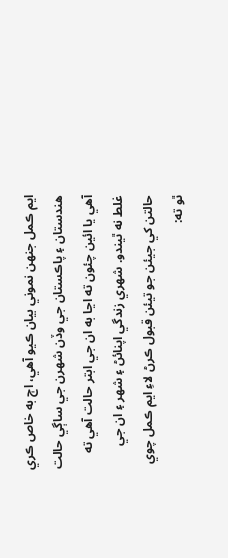ايم ڪمل جنهن نموني بيان ڪيو آهي، اڄ به خاص ڪري هندستان ۽ پاڪستان جي وڏن شهرن جي ساڳي حالت آهي يا ائين چئون ته اڃا به ان جي ابتر حالت آهي ته غلط نه ٿيندو. شهري زندگي اپنائڻ ۽ شهر ۽ ان جي حالتن کي جيئن جو تيئن قبول ڪرڻ لاءِ ايم ڪمل چوي ٿو ته: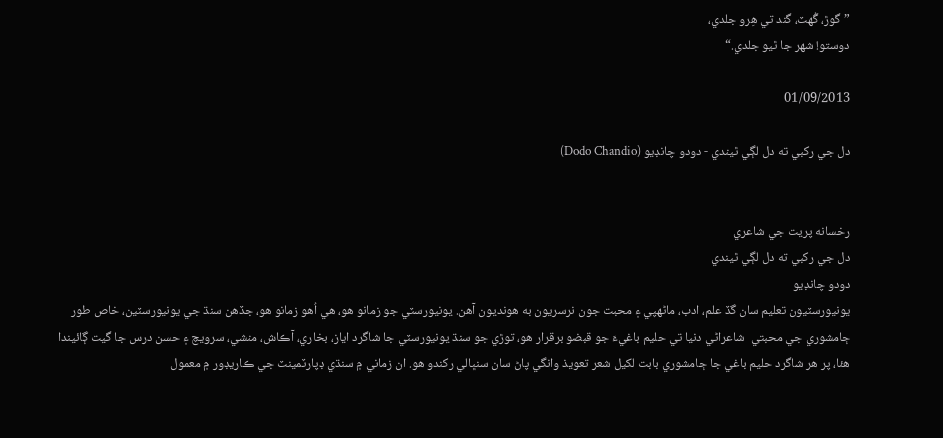”گوڙ، گُهٽ، گند تي هِرو جلدي،
دوستو! شهر جا ٿيو جلدي.“

01/09/2013

دل جي رکبي ته دل لڳي ٿيندي - دودو چانڊيو (Dodo Chandio)


رخسانه پريت جي شاعري
دل جي رکبي ته دل لڳي ٿيندي
دودو چانڊيو
يونيورسٽيون تعليم سان گڏ علم، ادب، ماڻهپي ۽ محبت جون نرسريون به هونديون آهن. يونيورسٽي جو زمانو هو، هي اُهو زمانو هو، جڏهن سنڌ جي يونيورسٽين، خاص طور ڄامشوري جي محبتي  شاعراڻي دنيا تي حليم باغيءَ جو قبضو برقرار هو، توڙي جو سنڌ يونيورسٽي جا شاگرد اياز، بخاري، آڪاش، منشي، سرويچ ۽ حسن درس جا گيت ڳائيندا هئا، پر هر شاگرد حليم باغي جا ڄامشوري بابت لکيل شعر تعويذ وانگي پاڻ سان سنڀالي رکندو هو. ان زماني ۾ سنڌي ڊپارٽمينٽ جي ڪاريڊور ۾ معمول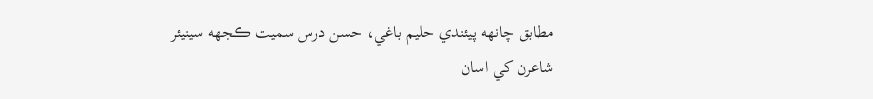مطابق چانهه پيئندي حليم باغي، حسن درس سميت ڪجهه سينيئر شاعرن کي اسان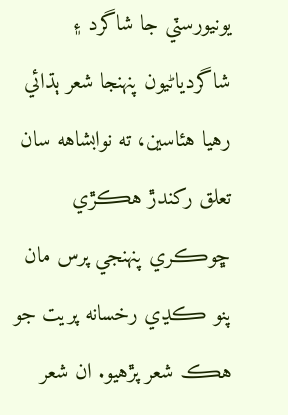يونيورسٽي جا شاگرد ۽ شاگردياڻيون پنهنجا شعر ٻڌائي رهيا هئاسين، ته نوابشاهه سان تعلق رکندڙ هڪڙي ڇوڪري پنهنجي پرس مان پنو ڪڍي رخسانه پريت جو هڪ شعر پڙهيو. ان شعر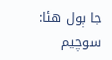جا ٻول هئا:
سوچيم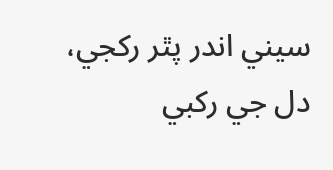سيني اندر پٿر رکجي،
دل جي رکبي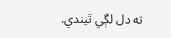ته دل لڳي ٿيندي.